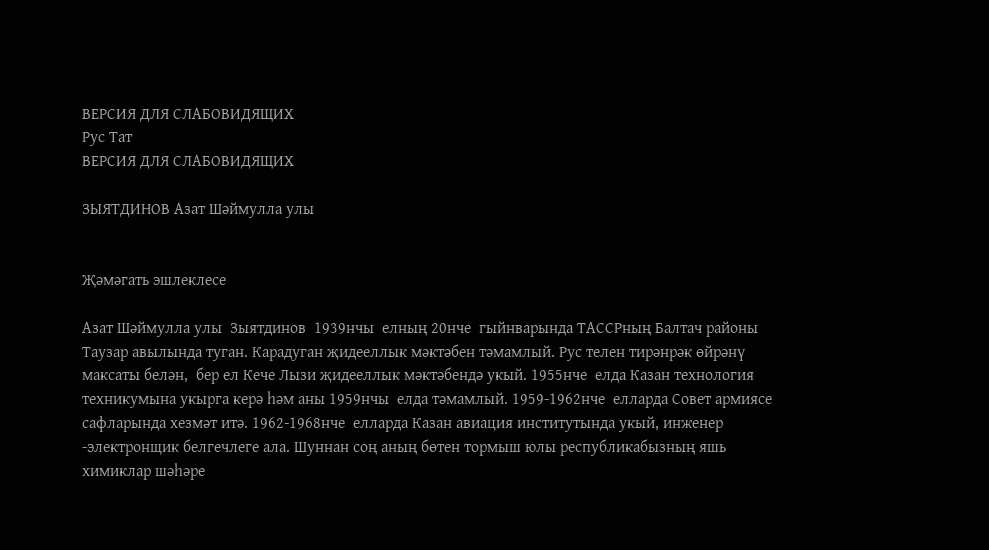ВЕРСИЯ ДЛЯ СЛАБОВИДЯЩИХ
Рус Тат
ВЕРСИЯ ДЛЯ СЛАБОВИДЯЩИХ

ЗЫЯТДИНОВ Азат Шәймулла улы


Җәмәгать эшлеклесе

Азат Шәймулла улы  Зыятдинов  1939нчы  елның 20нче  гыйнварында ТАССРның Балтач районы Таузар авылында туган. Карадуган җидееллык мәктәбен тәмамлый. Рус телен тирәнрәк өйрәнү максаты белән,  бер ел Кече Лызи җидееллык мәктәбендә укый. 1955нче  елда Казан технология техникумына укырга керә һәм аны 1959нчы  елда тәмамлый. 1959-1962нче  елларда Совет армиясе сафларында хезмәт итә. 1962-1968нче  елларда Казан авиация институтында укый, инженер -электронщик белгечлеге ала. Шуннан соң аның бөтен тормыш юлы республикабызның яшь химиклар шәһәре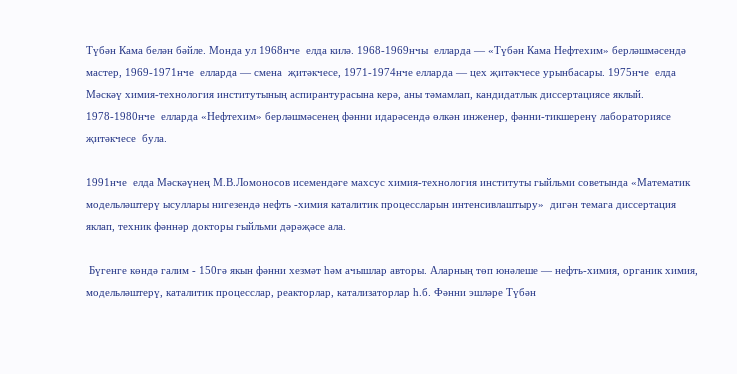Түбән Кама белән бәйле. Монда ул 1968нче  елда килә. 1968-1969нчы  елларда — «Түбән Кама Нефтехим» берләшмәсендә мастер, 1969-1971нче  елларда — смена  җитәкчесе, 1971-1974нче елларда — цех җитәкчесе урынбасары. 1975нче  елда Мәскәү химия-технология институтының аспирантурасына керә, аны тәмамлап, кандидатлык диссертациясе яклый. 1978-1980нче  елларда «Нефтехим» берләшмәсенең фәнни идарәсендә өлкән инженер, фәнни-тикшеренү лабораториясе җитәкчесе  була.

1991нче  елда Мәскәүнең М.В.Ломоносов исемендәге махсус химия-технология институты гыйльми советында «Математик модельләштерү ысуллары нигезендә нефть -химия каталитик процессларын интенсивлаштыру»  дигән темага диссертация яклап, техник фәннәр докторы гыйльми дәрәҗәсе ала.

 Бүгенге көндә галим - 150гә якын фәнни хезмәт һәм ачышлар авторы. Аларның төп юнәлеше — нефть-химия, органик химия, модельләштерү, каталитик процесслар, реакторлар, катализаторлар һ.б. Фәнни эшләре Түбән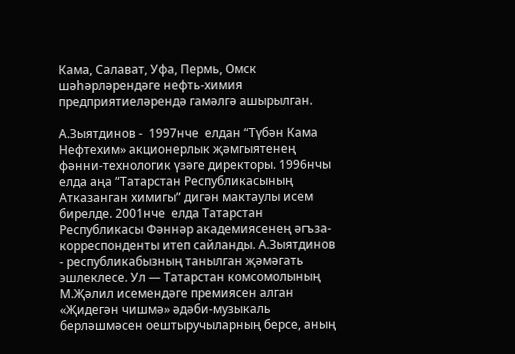Кама, Салават, Уфа, Пермь, Омск шәһәрләрендәге нефть-химия предприятиеләрендә гамәлгә ашырылган.

А.Зыятдинов -  1997нче  елдан “Түбән Кама Нефтехим» акционерлык җәмгыятенең фәнни-технологик үзәге директоры. 1996нчы  елда аңа “Татарстан Республикасының Атказанган химигы” дигән мактаулы исем бирелде. 2001нче  елда Татарстан Республикасы Фәннәр академиясенең әгъза-корреспонденты итеп сайланды. А.Зыятдинов - республикабызның танылган җәмәгать эшлеклесе. Ул — Татарстан комсомолының М.Җәлил исемендәге премиясен алган «Җидегән чишмә» әдәби-музыкаль берләшмәсен оештыручыларның берсе, аның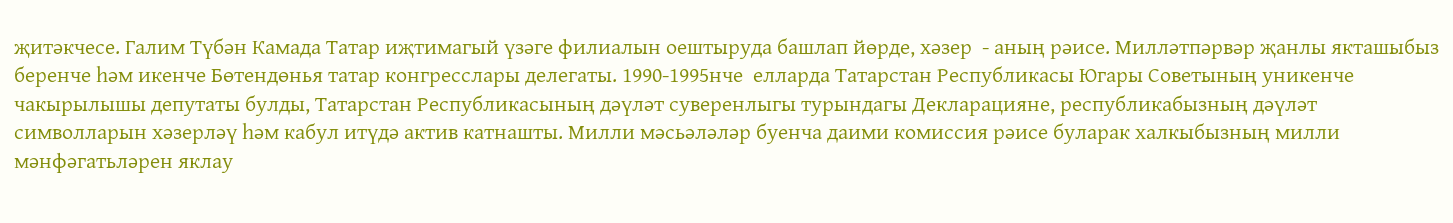җитәкчесе. Галим Түбән Камада Татар иҗтимагый үзәге филиалын оештыруда башлап йөрде, хәзер  - аның рәисе. Милләтпәрвәр җанлы якташыбыз беренче һәм икенче Бөтендөнья татар конгресслары делегаты. 1990-1995нче  елларда Татарстан Республикасы Югары Советының уникенче чакырылышы депутаты булды, Татарстан Республикасының дәүләт суверенлыгы турындагы Декларацияне, республикабызның дәүләт символларын хәзерләү һәм кабул итүдә актив катнашты. Милли мәсьәләләр буенча даими комиссия рәисе буларак халкыбызның милли мәнфәгатьләрен яклау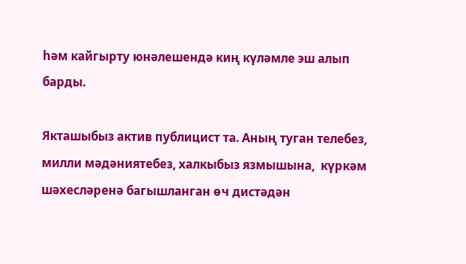һәм кайгырту юнәлешендә киң күләмле эш алып барды.

Якташыбыз актив публицист та. Аның туган телебез, милли мәдәниятебез, халкыбыз язмышына,  күркәм шәхесләренә багышланган өч дистәдән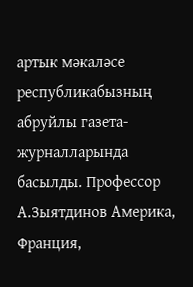артык мәкаләсе республикабызның абруйлы газета-журналларында басылды. Профессор А.Зыятдинов Америка, Франция,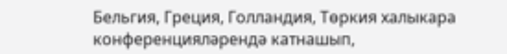Бельгия, Греция, Голландия, Төркия халыкара конференцияләрендә катнашып,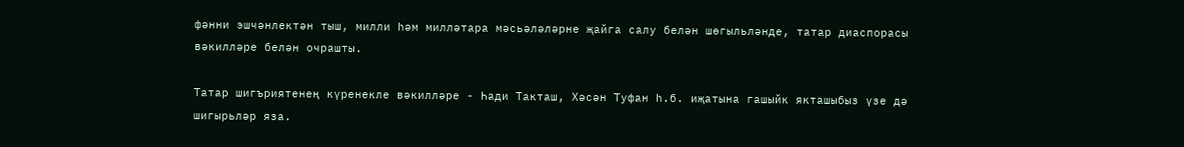фәнни эшчәнлектән тыш, милли һәм милләтара мәсьәләләрне җайга салу белән шөгыльләнде, татар диаспорасы вәкилләре белән очрашты.

Татар шигъриятенең күренекле вәкилләре - Һади Такташ, Хәсән Туфан һ.б. иҗатына гашыйк якташыбыз үзе дә шигырьләр яза.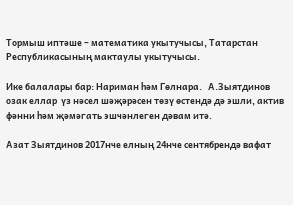Тормыш иптәше – математика укытучысы, Татарстан Республикасының мактаулы укытучысы.

Ике балалары бар: Нариман һәм Гөлнара.   А.Зыятдинов озак еллар  үз нәсел шәҗәрәсен төзү өстендә дә эшли, актив фәнни һәм җәмәгать эшчәнлеген дәвам итә.

Азат Зыятдинов 2017нче елның 24нче сентябрендә вафат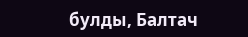булды, Балтач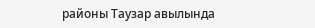районы Таузар авылында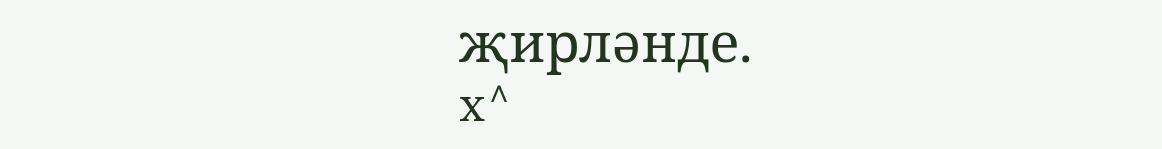җирләнде.
x^